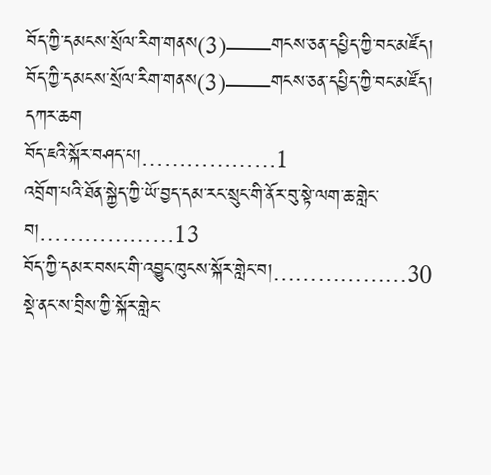བོད་ཀྱི་དམངས་སྲོལ་རིག་གནས(3)——གངས་ཅན་དཔྱིད་ཀྱི་བང་མཛོད།
བོད་ཀྱི་དམངས་སྲོལ་རིག་གནས(3)——གངས་ཅན་དཔྱིད་ཀྱི་བང་མཛོད།
དཀར་ཆག
བོད་ཇའི་སྐོར་བཤད་པ།………………1
འབྲོག་པའི་ཐོན་སྐྱེད་ཀྱི་ཡོ་བྱད་དམ་རང་སྲུང་གི་ནོར་བུ་སྟེ་ལག་ཆ་གླེང་བ།………………13
བོད་ཀྱི་དམར་བསང་གི་འབྱུང་ཁུངས་སྐོར་གླེང་བ།………………30
སྡེ་ནང་ས་བྲིས་ཀྱི་སྐོར་གླེང་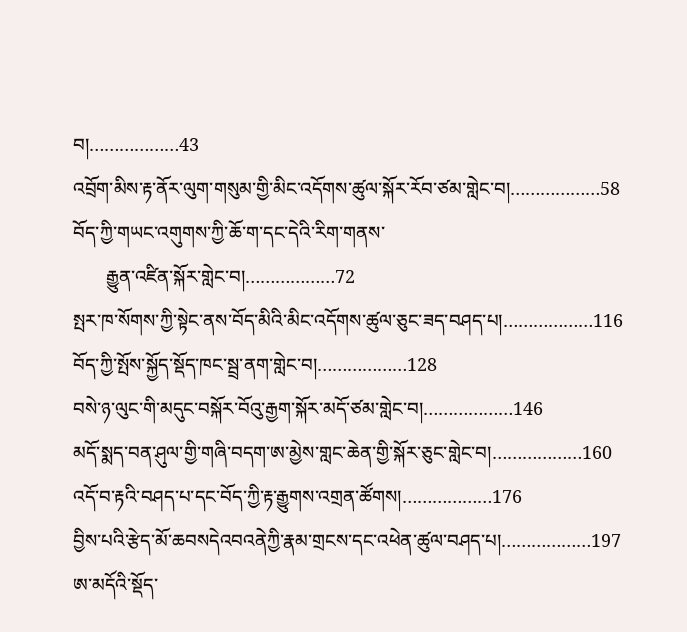བ།………………43
འབྲོག་མིས་རྟ་ནོར་ལུག་གསུམ་གྱི་མིང་འདོགས་ཚུལ་སྐོར་རོབ་ཙམ་གླེང་བ།………………58
བོད་ཀྱི་གཡང་འགུགས་ཀྱི་ཆོ་ག་དང་དེའི་རིག་གནས་
       རྒྱུན་འཛིན་སྐོར་གླེང་བ།………………72
སྤར་ཁ་སོགས་ཀྱི་སྟེང་ནས་བོད་མིའི་མིང་འདོགས་ཚུལ་ཅུང་ཟད་བཤད་པ།………………116
བོད་ཀྱི་སྤོས་སྐྱོད་སྡོད་ཁང་སྦྲ་ནག་གླེང་བ།………………128
བསེ་ཉ་ལུང་གི་མདུང་བསྐོར་བོའུ་རྒྱག་སྐོར་མདོ་ཙམ་གླེང་བ།………………146
མདོ་སྨད་བན་ཤུལ་གྱི་གཞི་བདག་ཨ་མྱེས་གླང་ཆེན་གྱི་སྐོར་ཅུང་གླེང་བ།………………160
འདོ་བ་རྟའི་བཤད་པ་དང་བོད་ཀྱི་རྟ་རྒྱུགས་འགྲན་ཚོགས།………………176
བྱིས་པའི་རྩེད་མོ་ཆབསདེའབའནེཀྱི་རྣམ་གྲངས་དང་འཕེན་ཚུལ་བཤད་པ།………………197
ཨ་མདོའི་སྡོད་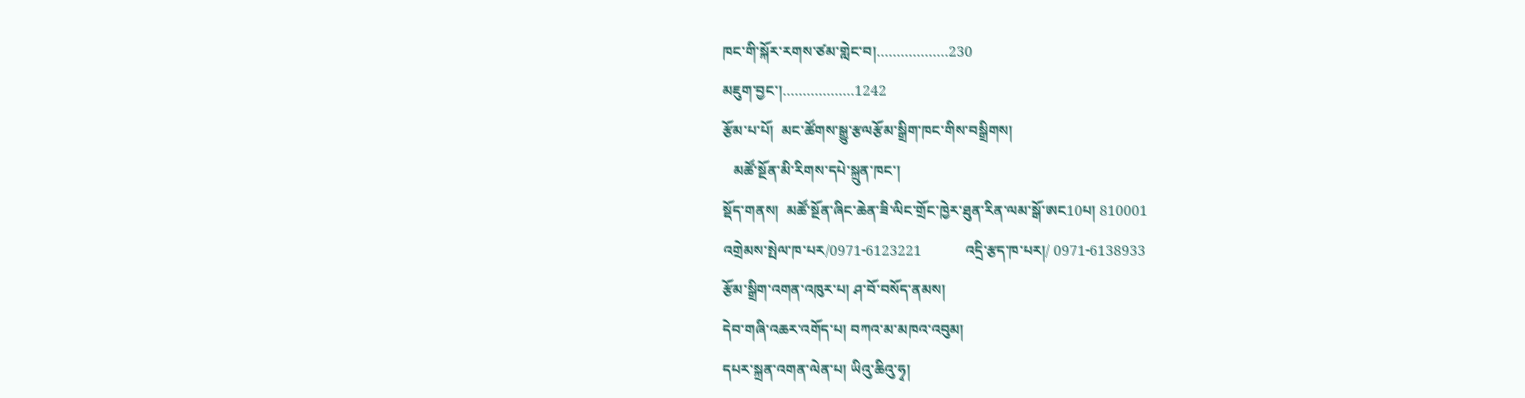ཁང་གི་སྐོར་རགས་ཙམ་གླེང་བ།………………230
མཇུག་བྱང་།………………1242
རྩོམ་པ་པོ།  མང་ཚོགས་སྒྱུ་རྩལརྩོམ་སྒྲིག་ཁང་གིས་བསྒྲིགས།
   མཚོ་སྔོན་མི་རིགས་དཔེ་སྐྲུན་ཁང་།
སྡོད་གནས།  མཚོ་སྔོན་ཞིང་ཆེན་ཟི་ལིང་གྲོང་ཁྱེར་ཐུན་རིན་ལམ་སྒོ་ཨང10པ། 810001
འགྲེམས་སྤེལ་ཁ་པར/0971-6123221            འདྲི་རྩད་ཁ་པར།/ 0971-6138933
རྩོམ་སྒྲིག་འགན་འཁུར་པ། ཤ་བོ་བསོད་ནམས།
དེབ་གཞི་འཆར་འགོད་པ། བཀའ་མ་མཁའ་འབུམ།
དཔར་སྐྲན་འགན་ལེན་པ། ཡིའུ་ཆིའུ་ཧྭ།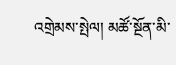འགྲེམས་སྤེལ། མཚོ་སྔོན་མི་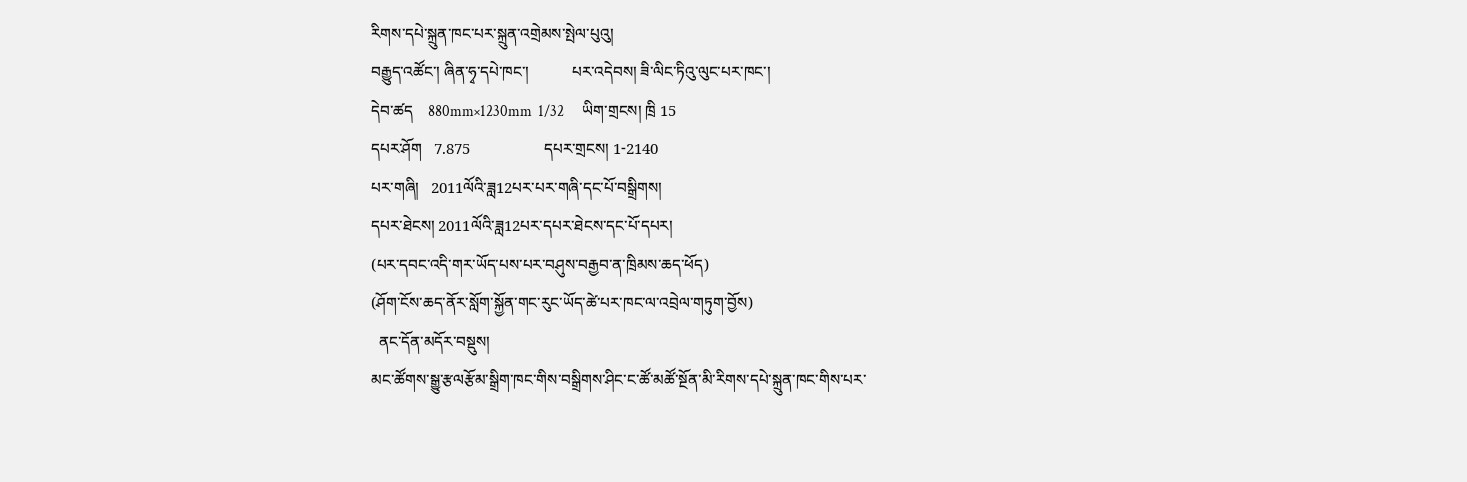རིགས་དཔེ་སྐྲུན་ཁང་པར་སྐྲུན་འགྲེམས་སྤེལ་པུའུ།
བརྒྱུད་འཚོང་། ཞིན་ཧྭ་དཔེ་ཁང་།           པར་འདེབས། ཟི་ལིང་ཏིའུ་ལུང་པར་ཁང་།
དེབ་ཚད    880mm×1230mm  1/32      ཡིག་གྲངས། ཁྲི 15
དཔར་ཤོག   7.875                   དཔར་གྲངས། 1-2140
པར་གཞི།   2011ལོའི་ཟླ12པར་པར་གཞི་དང་པོ་བསྒྲིགས།
དཔར་ཐེངས། 2011ལོའི་ཟླ12པར་དཔར་ཐེངས་དང་པོ་དཔར།
(པར་དབང་འདི་གར་ཡོད་པས་པར་བཤུས་བརྒྱབ་ན་ཁྲིམས་ཆད་ཕོད)
(ཤོག་ངོས་ཆད་ནོར་སློག་སྐྱོན་གང་རུང་ཡོད་ཚེ་པར་ཁང་ལ་འབྲེལ་གཏུག་བྱོས)
  ནང་དོན་མདོར་བསྡུས།
མང་ཚོགས་སྒྱུ་རྩལརྩོམ་སྒྲིག་ཁང་གིས་བསྒྲིགས་ཤིང་ང་ཚོ་མཚོ་སྔོན་མི་རིགས་དཔེ་སྐྲུན་ཁང་གིས་པར་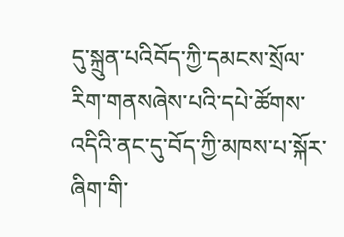དུ་སྐྲུན་པའིབོད་ཀྱི་དམངས་སྲོལ་རིག་གནསཞེས་པའི་དཔེ་ཚོགས་འདིའི་ནང་དུ་བོད་ཀྱི་མཁས་པ་སྐོར་ཞིག་གི་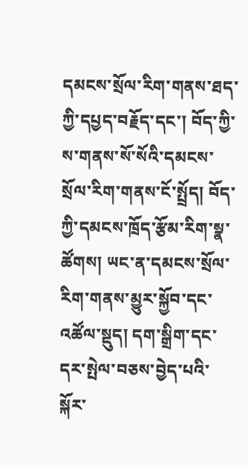དམངས་སྲོལ་རིག་གནས་ཐད་ཀྱི་དཔྱད་བརྗོད་དང་། བོད་ཀྱི་ས་གནས་སོ་སོའི་དམངས་སྲོལ་རིག་གནས་ངོ་སྤྲོད། བོད་ཀྱི་དམངས་ཁྲོད་རྩོམ་རིག་སྣ་ཚོགས། ཡང་ན་དམངས་སྲོལ་རིག་གནས་མྱུར་སྐྱོབ་དང་འཚོལ་སྡུད། དག་སྒྲིག་དང་དར་སྤེལ་བཅས་བྱེད་པའི་སྐོར་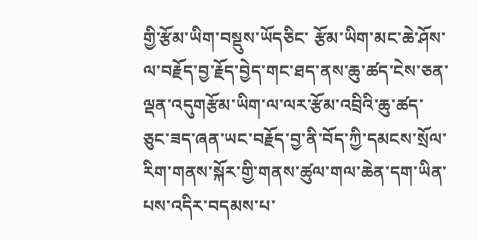གྱི་རྩོམ་ཡིག་བསྡུས་ཡོདཅིང་ རྩོམ་ཡིག་མང་ཆེ་ཤོས་ལ་བརྗོད་བྱ་རྗོད་བྱེད་གང་ཐད་ནས་ཆུ་ཚད་ངེས་ཅན་ལྡན་འདུགརྩོམ་ཡིག་ལ་ལར་རྩོམ་འབྲིའི་ཆུ་ཚད་ཅུང་ཟད་ཞན་ཡང་བརྗོད་བྱ་ནི་བོད་ཀྱི་དམངས་སྲོལ་རིག་གནས་སྐོར་གྱི་གནས་ཚུལ་གལ་ཆེན་དག་ཡིན་པས་འདིར་བདམས་པ་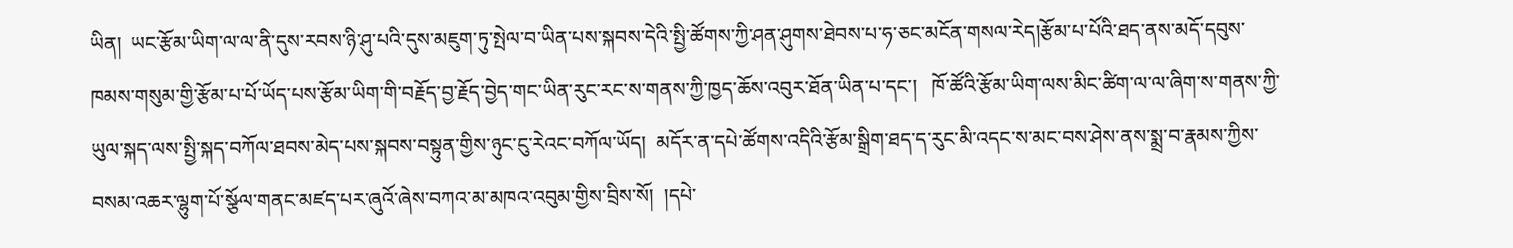ཡིན།  ཡང་རྩོམ་ཡིག་ལ་ལ་ནི་དུས་རབས་ཉི་ཤུ་པའི་དུས་མཇུག་ཏུ་སྤེལ་བ་ཡིན་པས་སྐབས་དེའི་སྤྱི་ཚོགས་ཀྱི་ཤན་ཤུགས་ཐེབས་པ་ཧ་ཅང་མངོན་གསལ་རེད།རྩོམ་པ་པོའི་ཐད་ནས་མདོ་དབུས་ཁམས་གསུམ་གྱི་རྩོམ་པ་པོ་ཡོད་པས་རྩོམ་ཡིག་གི་བརྗོད་བྱ་རྗོད་བྱེད་གང་ཡིན་རུང་རང་ས་གནས་ཀྱི་ཁྱད་ཆོས་འབུར་ཐོན་ཡིན་པ་དང་།   ཁོ་ཚོའི་རྩོམ་ཡིག་ལས་མིང་ཚིག་ལ་ལ་ཞིག་ས་གནས་ཀྱི་ཡུལ་སྐད་ལས་སྤྱི་སྐད་བཀོལ་ཐབས་མེད་པས་སྐབས་བསྟུན་གྱིས་ཉུང་ངུ་རེའང་བཀོལ་ཡོད།  མདོར་ན་དཔེ་ཚོགས་འདིའི་རྩོམ་སྒྲིག་ཐད་ད་རུང་མི་འདང་ས་མང་བས་ཤེས་ནས་སྨྲ་བ་རྣམས་ཀྱིས་བསམ་འཆར་ལྷུག་པོ་སྩོལ་གནང་མཛད་པར་ཞུའོ་ཞེས་བཀའ་མ་མཁའ་འབུམ་གྱིས་བྲིས་སོ།  །དཔེ་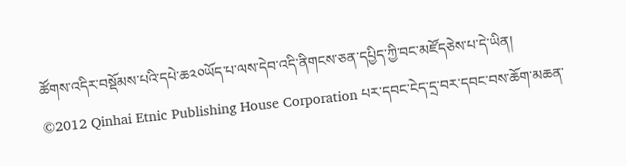ཚོགས་འདིར་བསྡོམས་པའི་དཔེ་ཆ༢༠ཡོད་པ་ལས་དེབ་འདི་ནིགངས་ཅན་དཔྱིད་ཀྱི་བང་མཛོདཅེས་པ་དེ་ཡིན།
©2012 Qinhai Etnic Publishing House Corporation པར་དབང་ངེད་དྲ་བར་དབང་བས་ཆོག་མཆན་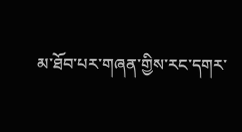མ་ཐོབ་པར་གཞན་གྱིས་རང་དགར་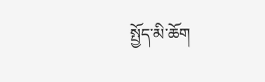སྤྱོད་མི་ཆོག